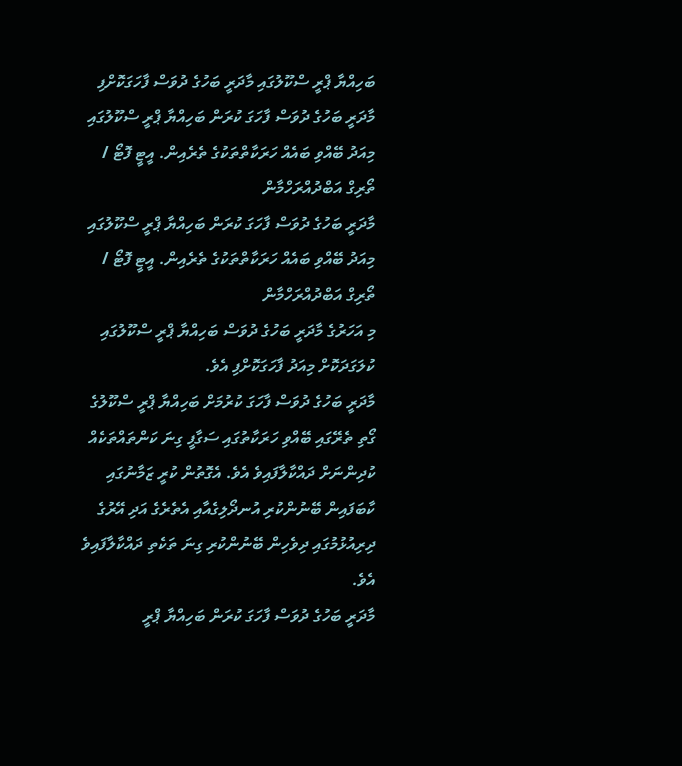ބަހިއްޔާ ޕްރީ ސްކޫލުގައި މާދަރީ ބަހުގެ ދުވަސް ފާހަގަކޮށްފި
މާދަރީ ބަހުގެ ދުވަސް ފާހަގަ ކުރަން ބަހިއްޔާ ޕްރީ ސްކޫލުގައި މިއަދު ބޭއްވި ބައެއް ހަރަކާތްތަކުގެ ތެރެއިން. އީޓީ ފޮޓޯ / ތޯރިގް އަބްދުއްރަހްމާން
މާދަރީ ބަހުގެ ދުވަސް ފާހަގަ ކުރަން ބަހިއްޔާ ޕްރީ ސްކޫލުގައި މިއަދު ބޭއްވި ބައެއް ހަރަކާތްތަކުގެ ތެރެއިން. އީޓީ ފޮޓޯ / ތޯރިގް އަބްދުއްރަހްމާން
މި އަހަރުގެ މާދަރީ ބަހުގެ ދުވަސް ބަހިއްޔާ ޕްރީ ސްކޫލުގައި ކުލަގަދަކޮށް މިއަދު ފާހަގަކޮށްފި އެވެ.
މާދަރީ ބަހުގެ ދުވަސް ފާހަގަ ކުރުމަށް ބަހިއްޔާ ޕްރީ ސްކޫލުގެ ގޯތި ތެރޭގައި ބޭއްވި ހަރަކާތުގައި ސަގާފީ ގިނަ ކަންތައްތަކެއް ކުދިންނަށް ދައްކާލާފައިވެ އެވެ. އެގޮތުން ކުރީ ޒަމާނުގައި ކާބަފައިން ބޭނުންކުރި އުނދޯލިގެއާއި އެތެރެގެ އަދި އޭރުގެ ދިރިއުޅުމުގައި ދިވެހިން ބޭނުންކުރި ގިނަ ތަކެތި ދައްކާލާފައިވެ އެވެ.
މާދަރީ ބަހުގެ ދުވަސް ފާހަގަ ކުރަން ބަހިއްޔާ ޕްރީ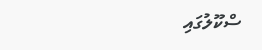ސްކޫލުގައި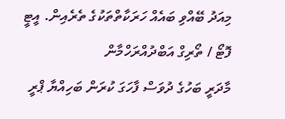މިއަދު ބޭއްވި ބައެއް ހަރަކާތްތަކުގެ ތެރެއިން. އީޓީ ފޮޓޯ / ތޯރިގް އަބްދުއްރަހްމާން
މާދަރީ ބަހުގެ ދުވަސް ފާހަގަ ކުރަން ބަހިއްޔާ ޕްރީ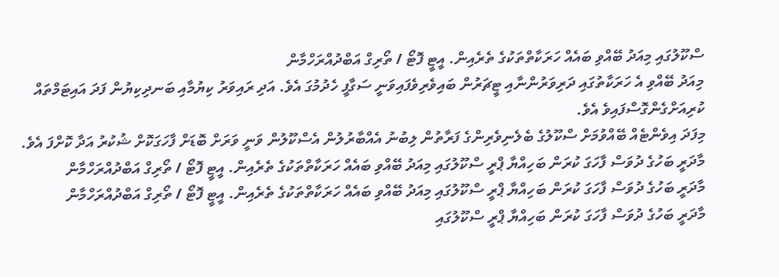ސްކޫލުގައި މިއަދު ބޭއްވި ބައެއް ހަރަކާތްތަކުގެ ތެރެއިން. އީޓީ ފޮޓޯ / ތޯރިގް އަބްދުއްރަހްމާން
މިއަދު ބޭއްވި އެ ހަރަކާތުގައި ދަރިވަރުންނާއި ޓީޗަރުން ބައިވެރިވެފައިވަނީ ސަގާފީ ހެދުމުގަ އެވެ. އަދި ރައިވަރު ކިޔުމާއި ބަނދިކިޔުން ފަދަ އައިޓަމްތައް ކުރިއަށްގެންގޮސްފައިވެ އެވެ.
މިފަދަ އިވެންޓެއް ބޭއްވުމަށް ސްކޫލުގެ ބެލެނިވެރިންގެ ފަރާތުން ލިބުނު އެއްބާރުލުން އެސްކޫލުން ވަނީ ވަރަށް ބޮޑަށް ފާހަގަކޮށް ޝުކުރު އަދާ ކޮށްފަ އެވެ.
މާދަރީ ބަހުގެ ދުވަސް ފާހަގަ ކުރަން ބަހިއްޔާ ޕްރީ ސްކޫލުގައި މިއަދު ބޭއްވި ބައެއް ހަރަކާތްތަކުގެ ތެރެއިން. އީޓީ ފޮޓޯ / ތޯރިގް އަބްދުއްރަހްމާން
މާދަރީ ބަހުގެ ދުވަސް ފާހަގަ ކުރަން ބަހިއްޔާ ޕްރީ ސްކޫލުގައި މިއަދު ބޭއްވި ބައެއް ހަރަކާތްތަކުގެ ތެރެއިން. އީޓީ ފޮޓޯ / ތޯރިގް އަބްދުއްރަހްމާން
މާދަރީ ބަހުގެ ދުވަސް ފާހަގަ ކުރަން ބަހިއްޔާ ޕްރީ ސްކޫލުގައި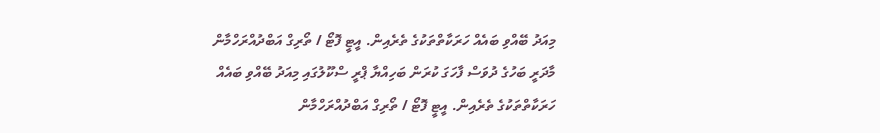މިއަދު ބޭއްވި ބައެއް ހަރަކާތްތަކުގެ ތެރެއިން. އީޓީ ފޮޓޯ / ތޯރިގް އަބްދުއްރަހްމާން
މާދަރީ ބަހުގެ ދުވަސް ފާހަގަ ކުރަން ބަހިއްޔާ ޕްރީ ސްކޫލުގައި މިއަދު ބޭއްވި ބައެއް ހަރަކާތްތަކުގެ ތެރެއިން. އީޓީ ފޮޓޯ / ތޯރިގް އަބްދުއްރަހްމާން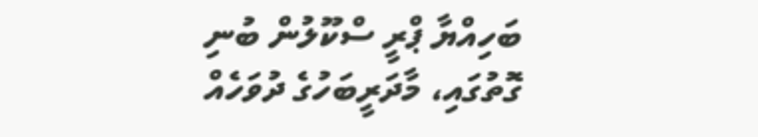ބަހިއްޔާ ޕްރީ ސްކޫލުން ބުނި ގޮތުގައި، މާދަރީބަހުގެ ދުވަހެއް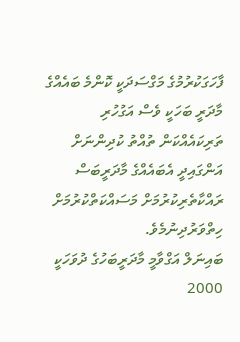ފާހަގަކުރުމުގެ މަގްސަދަކީ ކޮންމެ ބައެއްގެ މާދަރީ ބަހަކީ ވެސް އަގުހުރި ތަރިކައެއްކަން ތުއްތު ކުދިންނަށް އަންގައިދީ އެބައެއްގެ މާދަރީބަސް ރައްކާތެރިކުރުމަށް މަސައްކަތްކުރުމަށް ހިތްވަރުދިނުމެވެ.
ބައިނަލް އަގްވާމީ މާދަރީބަހުގެ ދުވަހަކީ 2000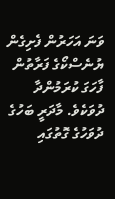ވަނަ އަހަރުން ފެށިގެން ޔުނެސްކޯގެ ފަރާތުން ފާހަގަ ކުރަމުންދާ ދުވަކެވެ. މާދަރީ ބަހުގެ ދުވަހުގެ ގޮތުގައި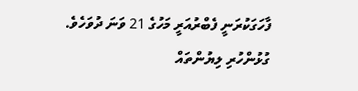ފާހަގަކުރަނީ ފެބްރުއަރީ މަހުގެ 21 ވަނަ ދުވަހެވެ.
ގުޅުންހުރި ލިޔުންތައް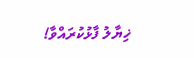ޚިޔާލު ފާޅުކުރައްވާ!